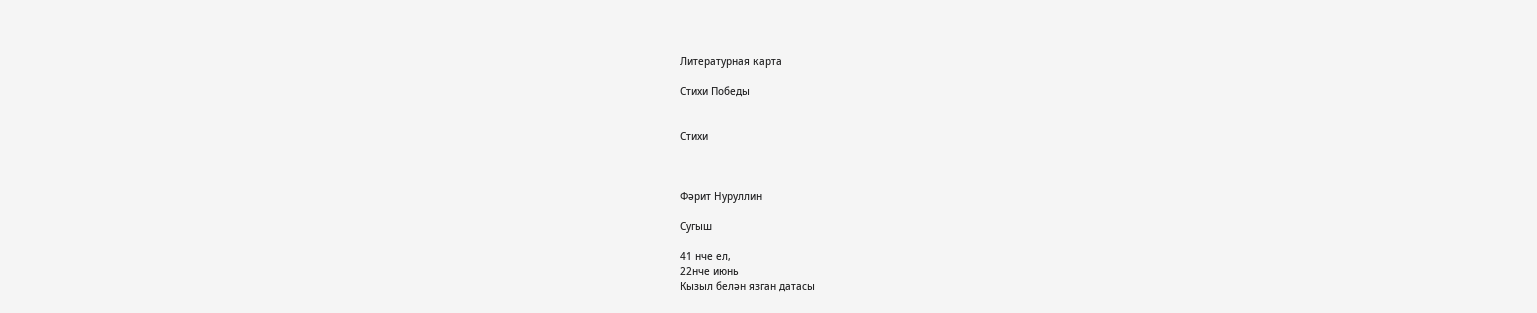Литературная карта

Стихи Победы


Стихи



Фәрит Нуруллин

Сугыш

41 нче ел,
22нче июнь
Кызыл белән язган датасы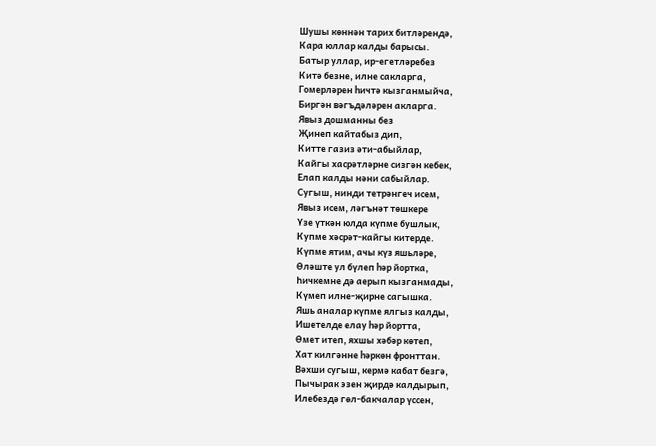Шушы көннән тарих битләрендә,
Кара юллар калды барысы.
Батыр уллар, ир-егетләребез
Китә безне, илне сакларга,
Гомерләрен һичтә кызганмыйча,
Биргән вәгъдәләрен акларга.
Явыз дошманны без
Җинеп кайтабыз дип,
Китте газиз әти-абыйлар,
Кайгы хасрәтләрне сизгән кебек,
Елап калды нәни сабыйлар.
Сугыш, нинди тетрәнгеч исем,
Явыз исем, ләгънәт төшкере
Үзе үткән юлда күпме бушлык,
Купме хәсрәт-кайгы китерде.
Күпме ятим, ачы күз яшьләре,
Өләште ул бүлеп һәр йортка,
Һичкемне дә аерып кызганмады,
Күмеп илне-җирне сагышка.
Яшь аналар күпме ялгыз калды,
Ишетелде елау һәр йортта,
Өмет итеп, яхшы хәбәр көтеп,
Хат килгәнне һәркөн фронттан.
Вәхши сугыш, кермә кабат безгә,
Пычырак эзен җирдә калдырып,
Илебездә гөл-бакчалар үссен,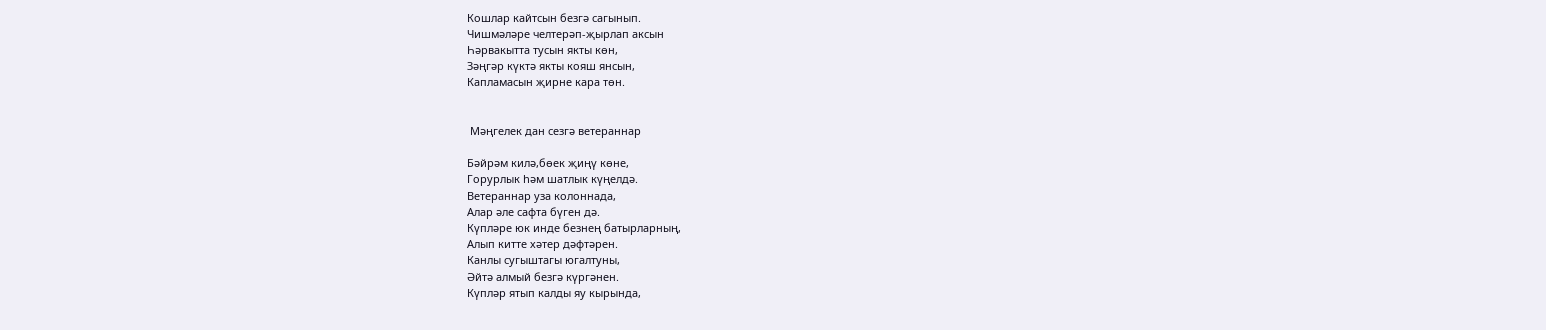Кошлар кайтсын безгә сагынып.
Чишмәләре челтерәп-җырлап аксын
Һәрвакытта тусын якты көн,
Зәңгәр күктә якты кояш янсын,
Капламасын җирне кара төн.


 Мәңгелек дан сезгә ветераннар

Бәйрәм килә,бөек җиңү көне,
Горурлык һәм шатлык күңелдә.
Ветераннар уза колоннада,
Алар әле сафта бүген дә.
Күпләре юк инде безнең батырларның,
Алып китте хәтер дәфтәрен.
Канлы сугыштагы югалтуны,
Әйтә алмый безгә күргәнен.
Күпләр ятып калды яу кырында,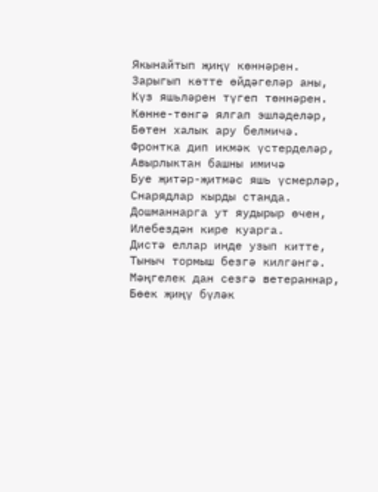Якынайтып җиңү көннәрен.
Зарыгып көтте өйдәгеләр аны,
Күз яшьләрен түгеп төннәрен.
Көнне-төнгә ялгап эшләделәр,
Бөтен халык ару белмичә.
Фронтка дип икмәк үстерделәр,
Авырлыктан башны имичә
Буе җитәр-җитмәс яшь үсмерләр,
Снарядлар кырды станда.
Дошманнарга ут яудырыр өчен,
Илебездән кире куарга.
Дистә еллар инде узып китте,
Тыныч тормыш безгә килгәнгә.
Мәңгелек дан сезгә ветераннар,
Бөек җиңү бүләк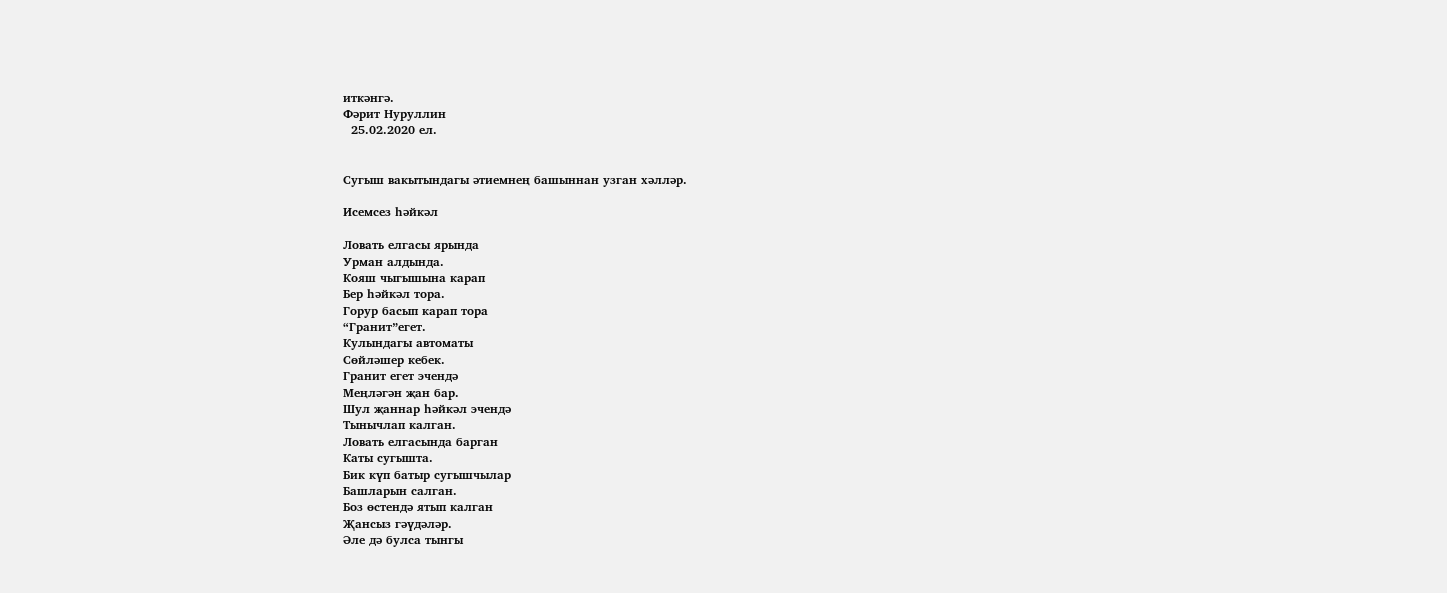иткәнгә.
Фәрит Нуруллин
  25.02.2020 ел.


Сугыш вакытындагы әтиемнең башыннан узган хәлләр.

Исемсез һәйкәл

Ловать елгасы ярында
Урман алдында.
Кояш чыгышына карап
Бер һәйкәл тора.
Горур басып карап тора
“Гранит”егет.
Кулындагы автоматы
Сөйләшер кебек.
Гранит егет эчендә
Меңләгән җан бар.
Шул җаннар һәйкәл эчендә
Тынычлап калган.
Ловать елгасында барган
Каты сугышта.
Бик күп батыр сугышчылар
Башларын салган.
Боз өстендә ятып калган
Җансыз гәүдәләр.
Әле дә булса тынгы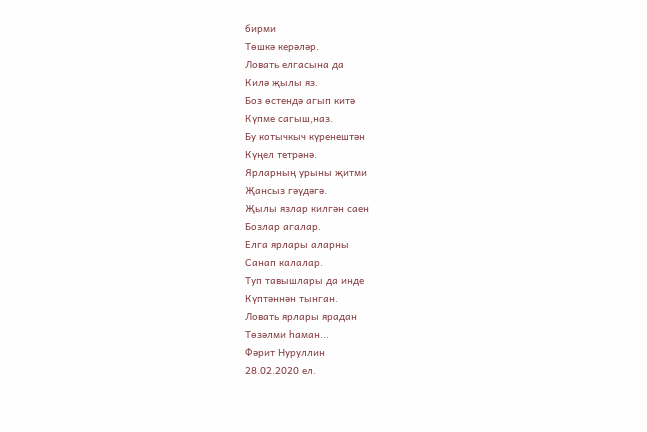бирми
Төшкә керәләр.
Ловать елгасына да
Килә җылы яз.
Боз өстендә агып китә
Күпме сагыш,наз.
Бу котычкыч күренештән
Күңел тетрәнә.
Ярларның урыны җитми
Җансыз гәүдәгә.
Җылы язлар килгән саен
Бозлар агалар.
Елга ярлары аларны
Санап калалар.
Туп тавышлары да инде
Күптәннән тынган.
Ловать ярлары ярадан
Төзәлми һаман...
Фәрит Нуруллин
28.02.2020 ел.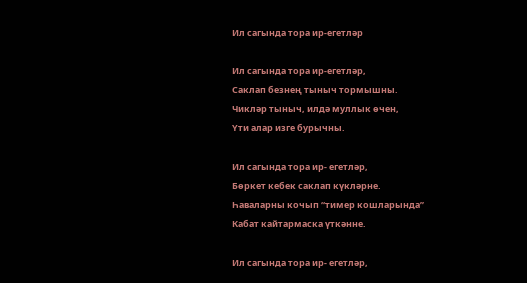Ил сагында тора ир-егетләр

Ил сагында тора ир-егетләр,
Саклап безнең тыныч тормышны.
Чикләр тыныч, илдә муллык өчен,
Үти алар изге бурычны.

Ил сагында тора ир- егетләр,
Бөркет кебек саклап күкләрне.
Һаваларны кочып “тимер кошларында”
Кабат кайтармаска үткәнне.

Ил сагында тора ир- егетләр,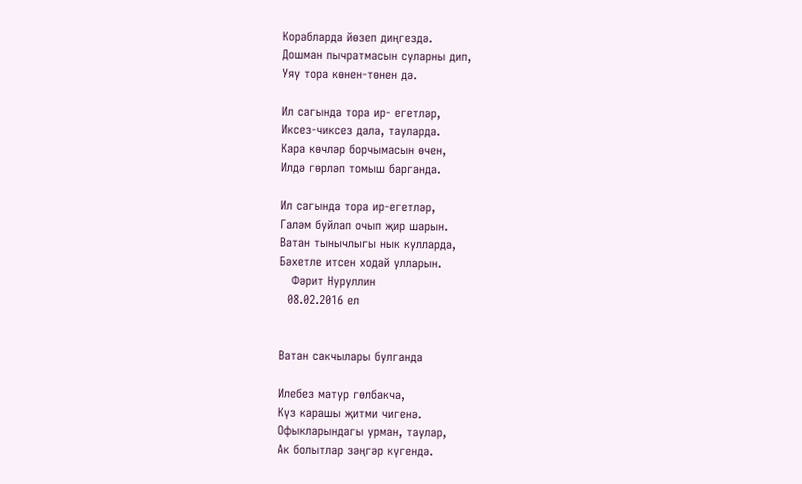Корабларда йөзеп диңгездә.
Дошман пычратмасын суларны дип,
Уяу тора көнен-төнен дә.

Ил сагында тора ир- егетләр,
Иксез-чиксез дала, тауларда.
Кара көчләр борчымасын өчен,
Илдә гөрләп томыш барганда.

Ил сагында тора ир-егетләр,
Галәм буйлап очып җир шарын.
Ватан тынычлыгы нык кулларда,
Бәхетле итсен ходай улларын.
   Фәрит Нуруллин
  08.02.2016 ел


Ватан сакчылары булганда

Илебез матур гөлбакча,
Күз карашы җитми чигенә.
Офыкларындагы урман, таулар,
Ак болытлар зәңгәр күгендә.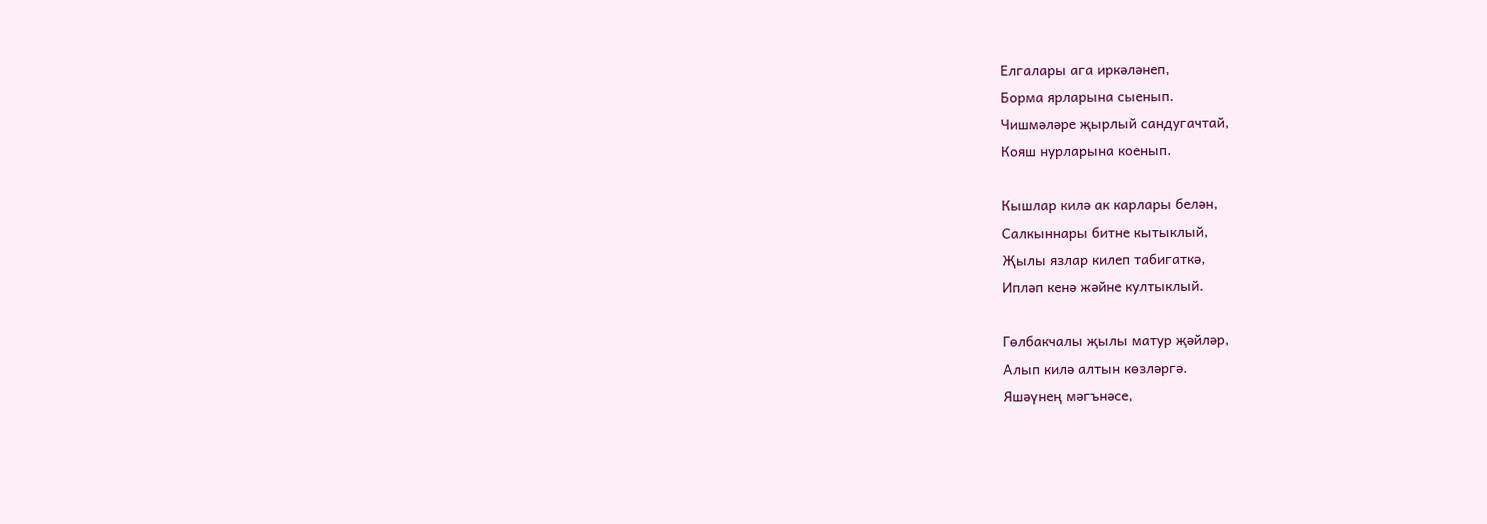Елгалары ага иркәләнеп,
Борма ярларына сыенып.
Чишмәләре җырлый сандугачтай,
Кояш нурларына коенып.

Кышлар килә ак карлары белән,
Салкыннары битне кытыклый,
Җылы язлар килеп табигаткә,
Ипләп кенә жәйне култыклый.

Гөлбакчалы җылы матур җәйләр,
Алып килә алтын көзләргә.
Яшәүнең мәгънәсе,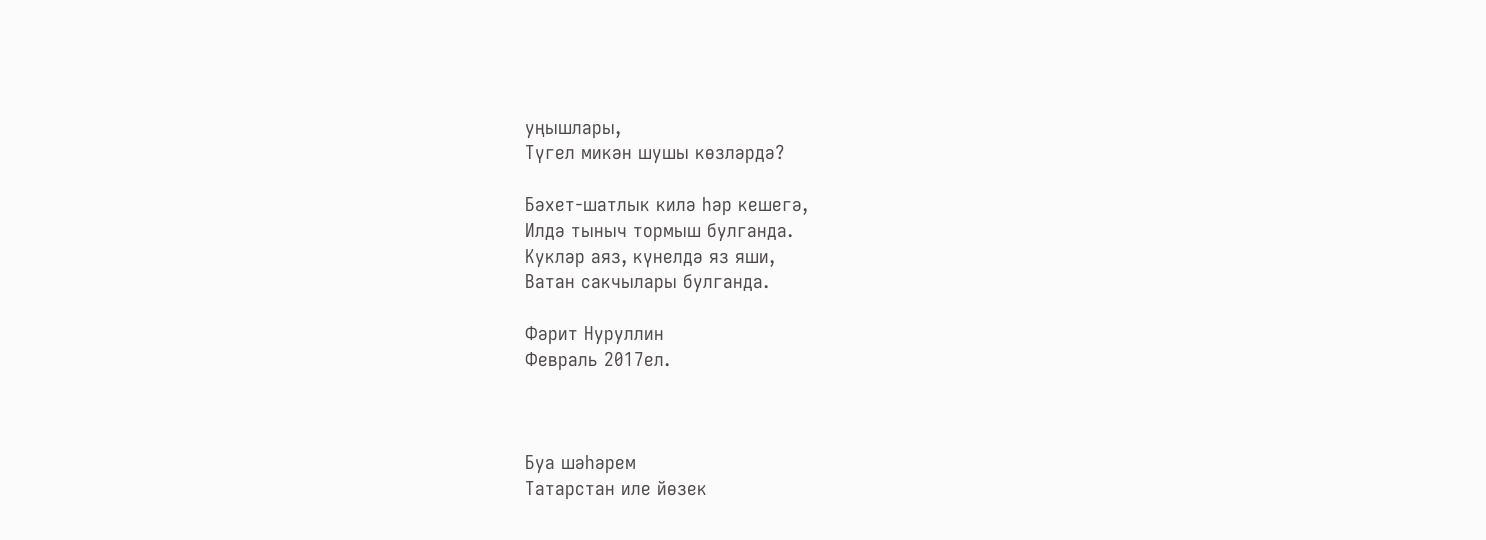уңышлары,
Түгел микән шушы көзләрдә?

Бәхет-шатлык килә һәр кешегә,
Илдә тыныч тормыш булганда.
Кукләр аяз, күнелдә яз яши,
Ватан сакчылары булганда.

Фәрит Нуруллин
Февраль 2017ел.



Буа шәһәрем
Татарстан иле йөзек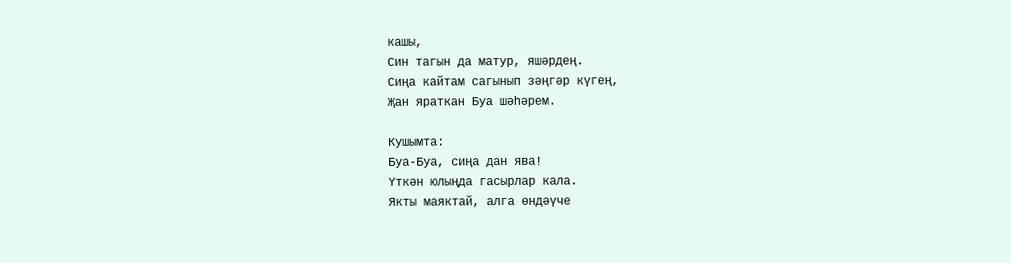кашы,
Син тагын да матур, яшәрдең.
Сиңа кайтам сагынып зәңгәр күгең,
Җан яраткан Буа шәһәрем.

Кушымта:
Буа-Буа, сиңа дан ява!
Үткән юлыңда гасырлар кала.
Якты маяктай, алга өндәүче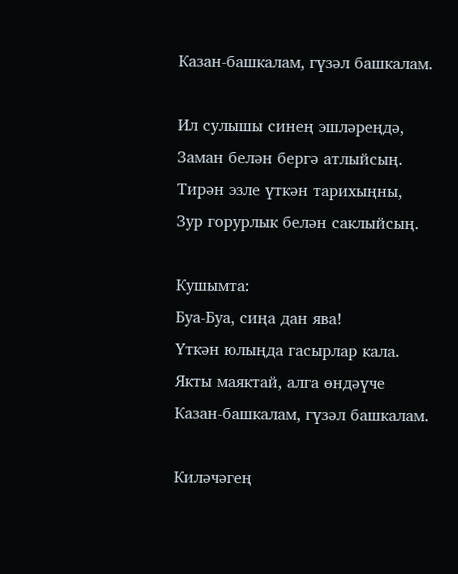Казан-башкалам, гүзәл башкалам.

Ил сулышы синең эшләреңдә,
Заман белән бергә атлыйсың.
Тирән эзле үткән тарихыңны,
Зур горурлык белән саклыйсың.

Кушымта:
Буа-Буа, сиңа дан ява!
Үткән юлыңда гасырлар кала.
Якты маяктай, алга өндәүче
Казан-башкалам, гүзәл башкалам.

Киләчәгең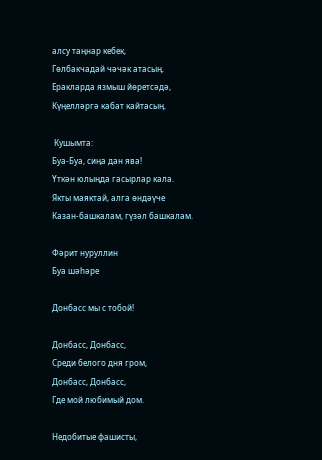алсу таңнар кебек,
Гөлбакчадай чәчәк атасың.
Еракларда язмыш йөретсәдә,
Күңелләргә кабат кайтасың.

 Кушымта:
Буа-Буа, сиңа дан ява!
Үткән юлыңда гасырлар кала.
Якты маяктай, алга өндәүче
Казан-башкалам, гүзәл башкалам.

Фәрит нуруллин
Буа шәһәре

Донбасс мы с тобой!

Донбасс, Донбасс,
Среди белого дня гром,
Донбасс, Донбасс,
Где мой любимый дом.

Недобитые фашисты,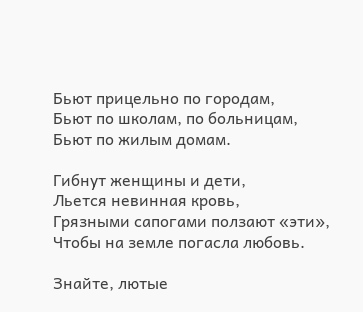Бьют прицельно по городам,
Бьют по школам, по больницам,
Бьют по жилым домам.

Гибнут женщины и дети,
Льется невинная кровь,
Грязными сапогами ползают «эти»,
Чтобы на земле погасла любовь.

Знайте, лютые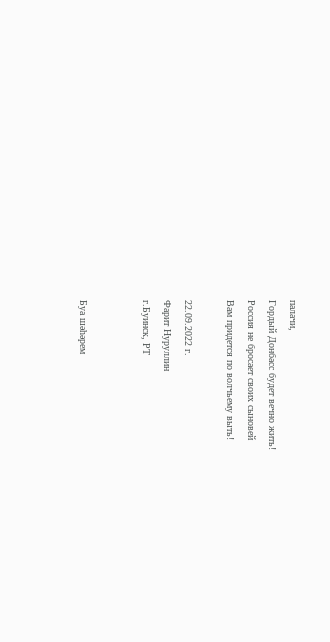палачи,
Гордый Донбасс будет вечно жить!
Россия не бросает своих сыновей
Вам придется по волчьему выть!

22.09.2022 г.
Фарит Нуруллин
г.Буинск, РТ


Буа шәһәрем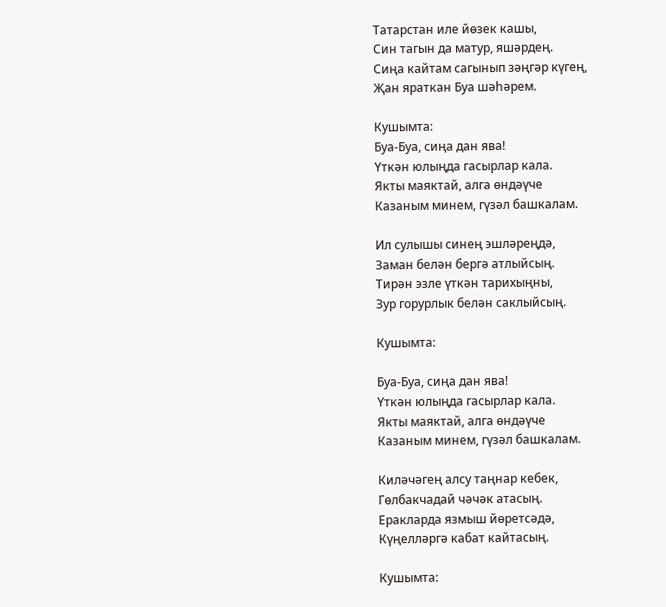Татарстан иле йөзек кашы,
Син тагын да матур, яшәрдең.
Сиңа кайтам сагынып зәңгәр күгең,
Җан яраткан Буа шәһәрем.

Кушымта:
Буа-Буа, сиңа дан ява!
Үткән юлыңда гасырлар кала.
Якты маяктай, алга өндәүче
Казаным минем, гүзәл башкалам.

Ил сулышы синең эшләреңдә,
Заман белән бергә атлыйсың.
Тирән эзле үткән тарихыңны,
Зур горурлык белән саклыйсың.

Кушымта:

Буа-Буа, сиңа дан ява!
Үткән юлыңда гасырлар кала.
Якты маяктай, алга өндәүче
Казаным минем, гүзәл башкалам.

Киләчәгең алсу таңнар кебек,
Гөлбакчадай чәчәк атасың.
Еракларда язмыш йөретсәдә,
Күңелләргә кабат кайтасың.

Кушымта: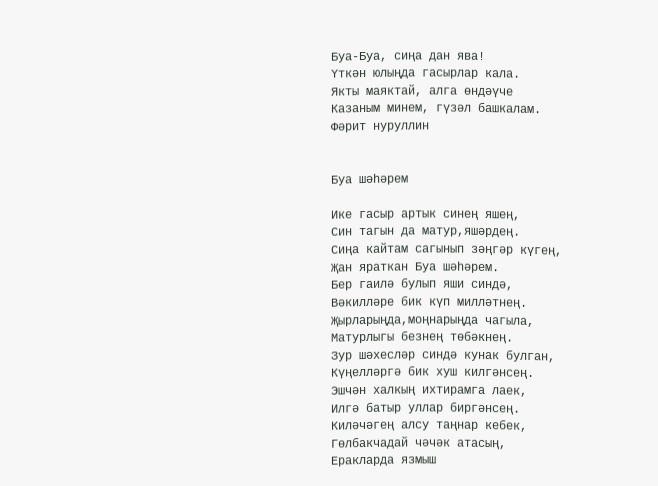Буа-Буа, сиңа дан ява!
Үткән юлыңда гасырлар кала.
Якты маяктай, алга өндәүче
Казаным минем, гүзәл башкалам.
Фәрит нуруллин


Буа шәһәрем

Ике гасыр артык синең яшең,
Син тагын да матур,яшәрдең.
Сиңа кайтам сагынып зәңгәр күгең,
Җан яраткан Буа шәһәрем.
Бер гаилә булып яши синдә,
Вәкилләре бик күп милләтнең.
Җырларыңда,моңнарыңда чагыла,
Матурлыгы безнең төбәкнең.
Зур шәхесләр синдә кунак булган,
Күңелләргә бик хуш килгәнсең.
Эшчән халкың ихтирамга лаек,
Илгә батыр уллар биргәнсең.
Киләчәгең алсу таңнар кебек,
Гөлбакчадай чәчәк атасың,
Еракларда язмыш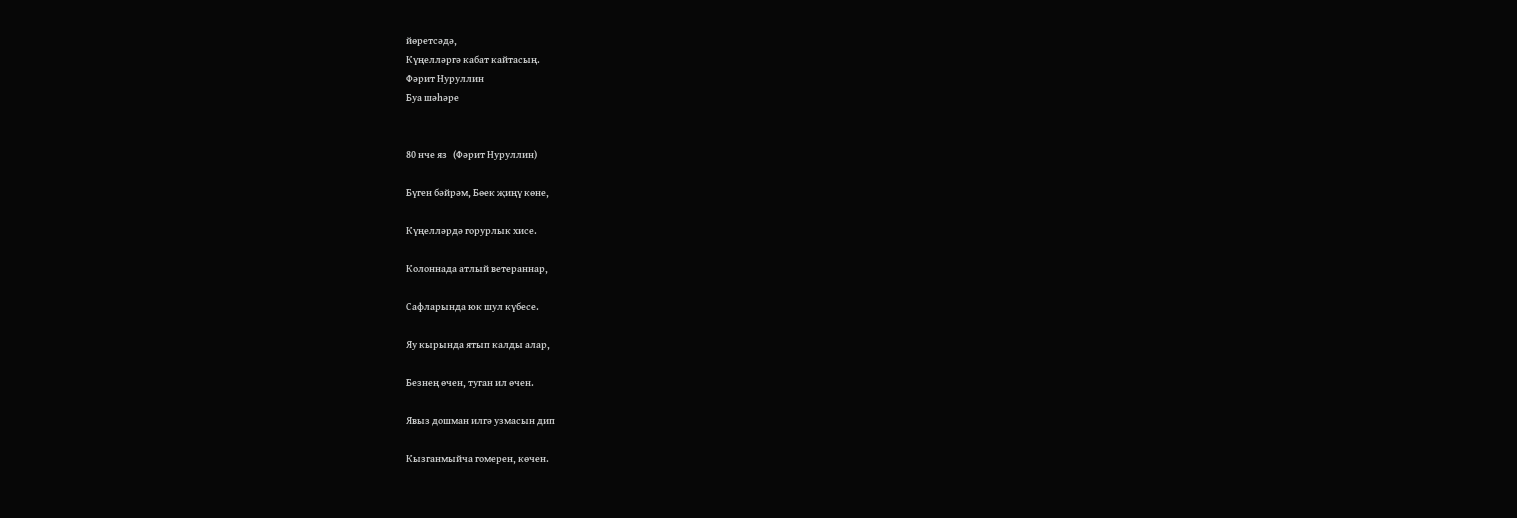йөретсәдә,
Күңелләргә кабат кайтасың.
Фәрит Нуруллин
Буа шәһәре


80 нче яз   (Фәрит Нуруллин)

Бүген бәйрәм, Бөек җиңү көне,

Күңелләрдә горурлык хисе.

Колоннада атлый ветераннар,

Сафларында юк шул күбесе.

Яу кырында ятып калды алар,

Безнең өчен, туган ил өчен.

Явыз дошман илгә узмасын дип

Кызганмыйча гомерен, көчен.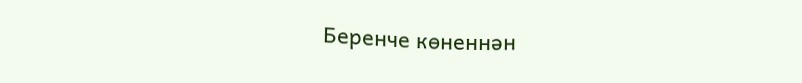Беренче көненнән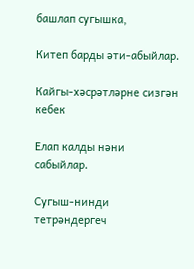башлап сугышка,

Китеп барды әти-абыйлар.

Кайгы-хәсрәтләрне сизгән кебек

Елап калды нәни сабыйлар.

Сугыш-нинди тетрәндергеч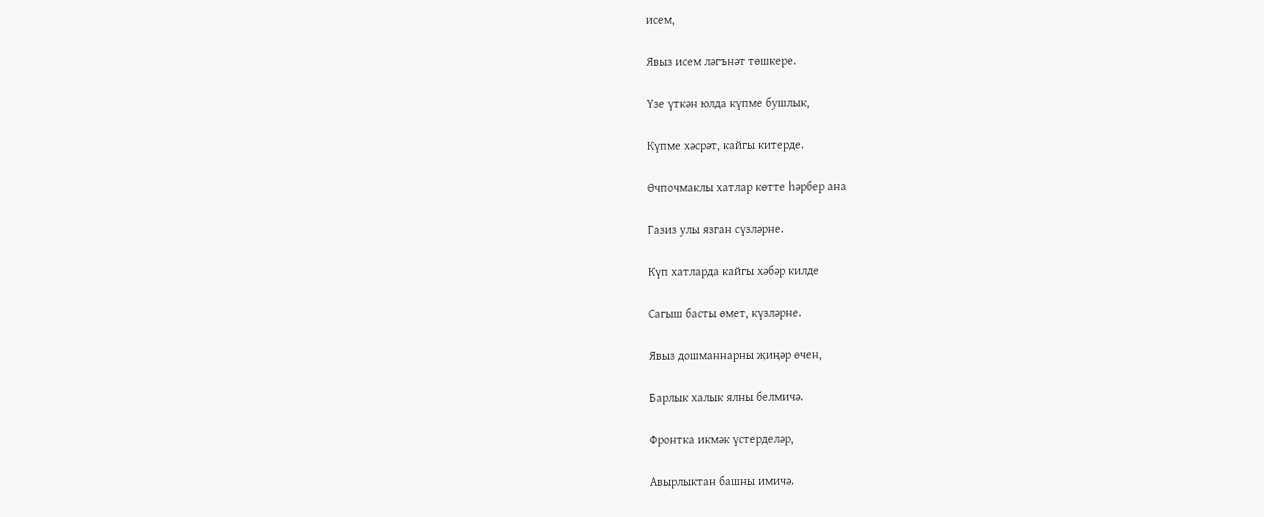исем,

Явыз исем ләгънәт төшкере.

Үзе үткән юлда күпме бушлык,

Күпме хәсрәт, кайгы китерде.

Өчпочмаклы хатлар көтте һәрбер ана

Газиз улы язган сүзләрне.

Күп хатларда кайгы хәбәр килде

Сагыш басты өмет, күзләрне.

Явыз дошманнарны җиңәр өчен,

Барлык халык ялны белмичә.

Фронтка икмәк үстерделәр,

Авырлыктан башны имичә.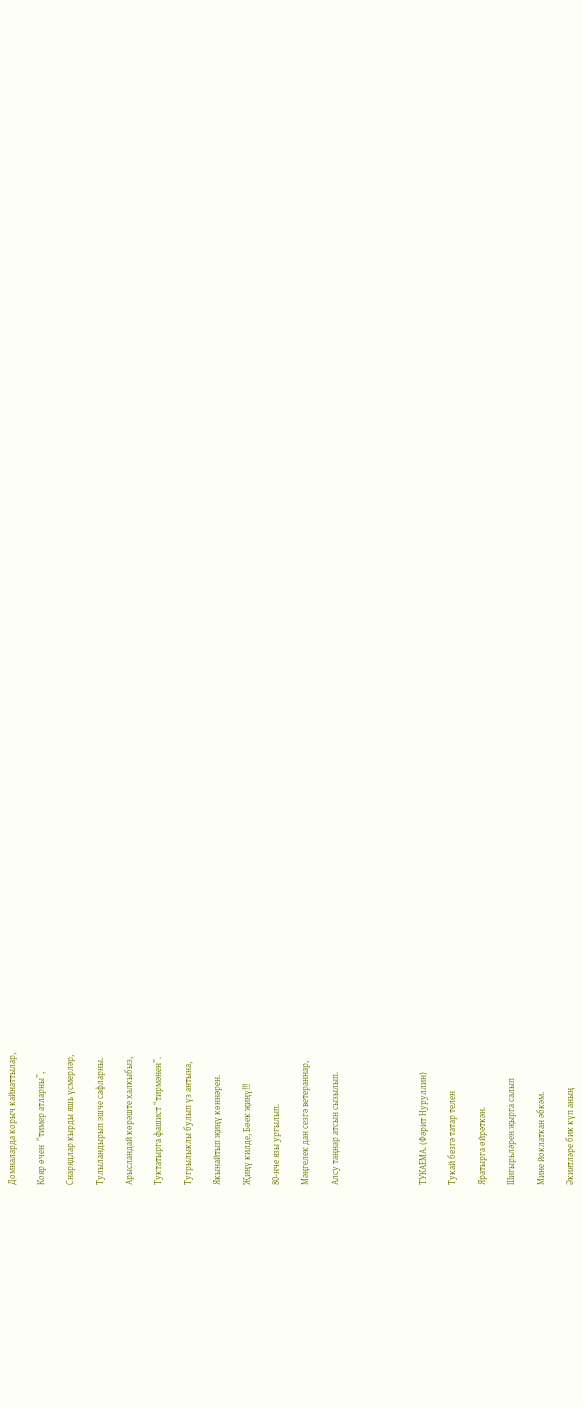Домналарда корыч кайнаттылар,

Кояр өчен  “тимер атларны”,

Снарядлар кырды яшь үсмерләр,

Тулыландырып эшче сафларны.

Арысландай көрәште халкыбыз,

Туктатырга фашист “тирмәнен”.

Тугрылыклы булып үз антына,

Якынайтып җиңү көннәрен.

Җиңү килде, Бөек җиңү!!!

80-нче язы ургылып.

Мәңгелек дан сезгә ветераннар,

Алсу таңнар атсын сызылып.





ТУКАЕМА. (Фәрит Нуруллин)

Тукай безгә татар телен

Яратырга өйрәткән.

Шигырьләрен җырга салып

Мине йоклаткан әбкәм.

Әкиятләре бик күп аның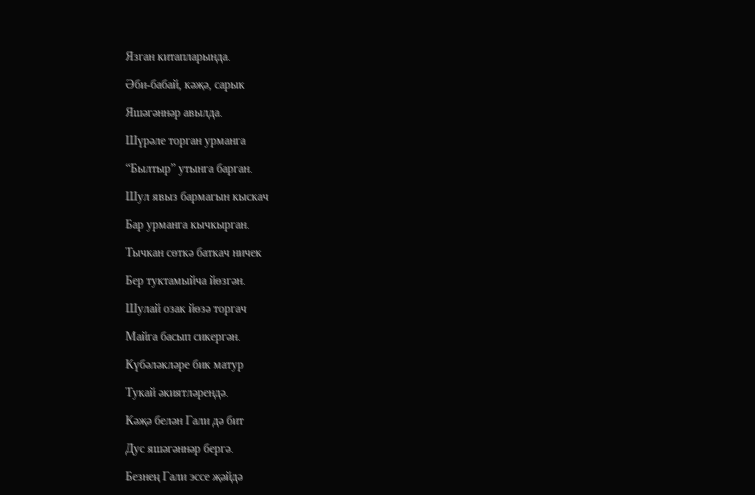Язган китапларында.

Әби-бабай, кәҗә, сарык

Яшәгәннәр авылда.

Шүрәле торган урманга

“Былтыр” утынга барган.

Шул явыз бармагын кыскач

Бар урманга кычкырган.

Тычкан сөткә баткач ничек

Бер туктамыйча йөзгән.

Шулай озак йөзә торгач

Майга басып сикергән.

Күбәләкләре бик матур

Тукай әкиятләрендә.

Кәҗә белән Гали дә бит

Дус яшәгәннәр бергә.

Безнең Гали эссе җәйдә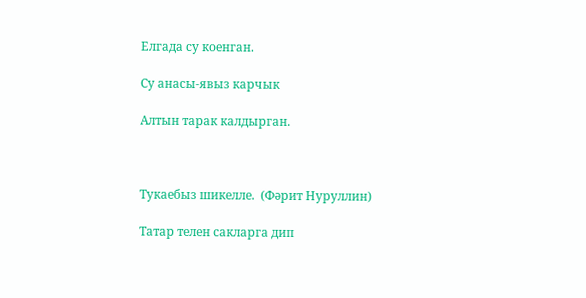Елгада су коенган.

Су анасы-явыз карчык

Алтын тарак калдырган.



Тукаебыз шикелле.  (Фәрит Нуруллин)

Татар телен сакларга дип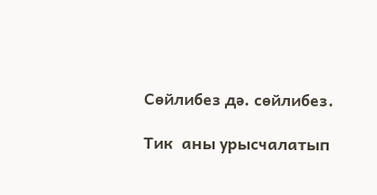Сөйлибез дә. сөйлибез.

Тик  аны урысчалатып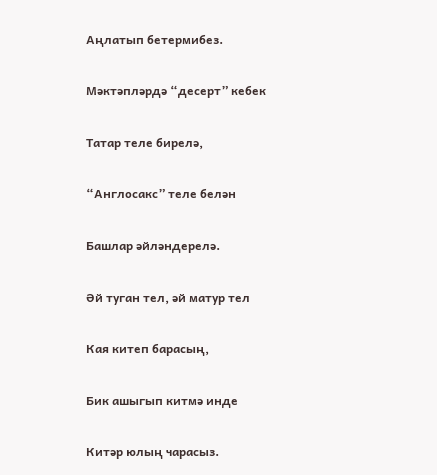Аңлатып бетермибез.

Мәктәпләрдә “десерт” кебек

Татар теле бирелә,

“Англосакс” теле белән

Башлар әйләндерелә.

Әй туган тел, әй матур тел

Кая китеп барасың,

Бик ашыгып китмә инде

Китәр юлың чарасыз.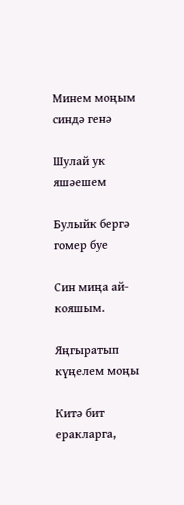Минем моңым синдә генә

Шулай ук яшәешем

Булыйк бергә гомер буе

Син миңа ай-кояшым.

Яңгыратып күңелем моңы

Китә бит еракларга,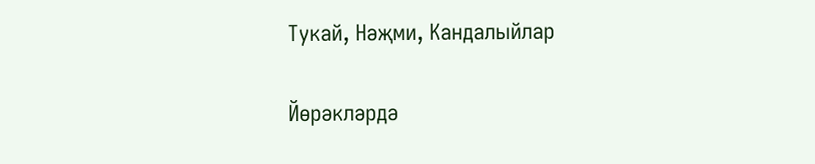Тукай, Нәҗми, Кандалыйлар

Йөрәкләрдә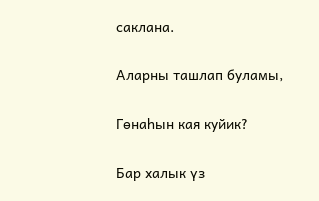саклана.

Аларны ташлап буламы,

Гөнаһын кая куйик?

Бар халык үз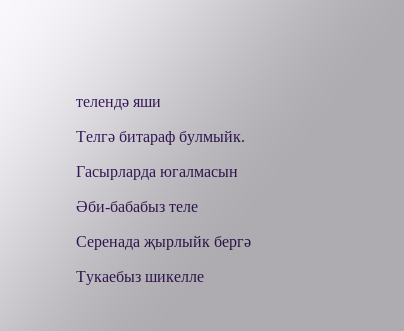телендә яши

Телгә битараф булмыйк.

Гасырларда югалмасын

Әби-бабабыз теле

Серенада җырлыйк бергә

Тукаебыз шикелле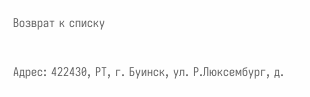Возврат к списку

Адрес: 422430, РТ, г. Буинск, ул. Р.Люксембург, д.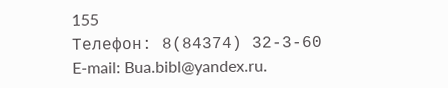155
Телефон: 8(84374) 32-3-60
E-mail: Bua.bibl@yandex.ru.